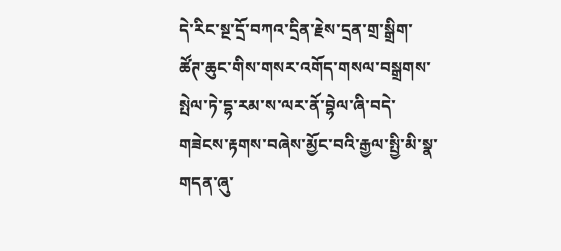དེ་རིང་སྔ་དྲོ་བཀའ་དྲིན་རྗེས་དྲན་གྲ་སྒྲིག་ཚོཊ་ཆུང་གིས་གསར་འགོད་གསལ་བསྒྲགས་སྤེལ་ཏེ་དྷ་རམ་ས་ལར་ནོ་བྷེལ་ཞི་བདེ་གཟེངས་རྟགས་བཞེས་མྱོང་བའི་རྒྱལ་སྤྱི་མི་སྣ་གདན་ཞུ་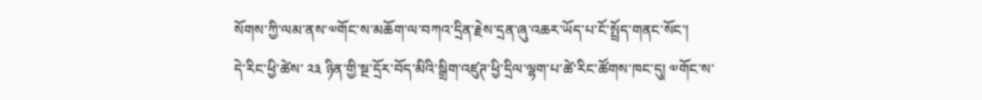སོགས་ཀྱི་ལམ་ནས་༧གོང་ས་མཆོག་ལ་བཀའ་དྲིན་རྗེས་དྲན་ཞུ་འཆར་ཡོད་པ་ངོ་སྤྲོད་གནང་སོང་།
དེ་རིང་ཕྱི་ཚེས་ ༢༣ ཉིན་གྱི་སྔ་དྲོར་བོད་མིའི་སྒྲིག་འཛུཊ་ཕྱི་དྲིལ་ལྷག་པ་ཚེ་རིང་ཚོགས་ཁང་དུ། ༧གོང་ས་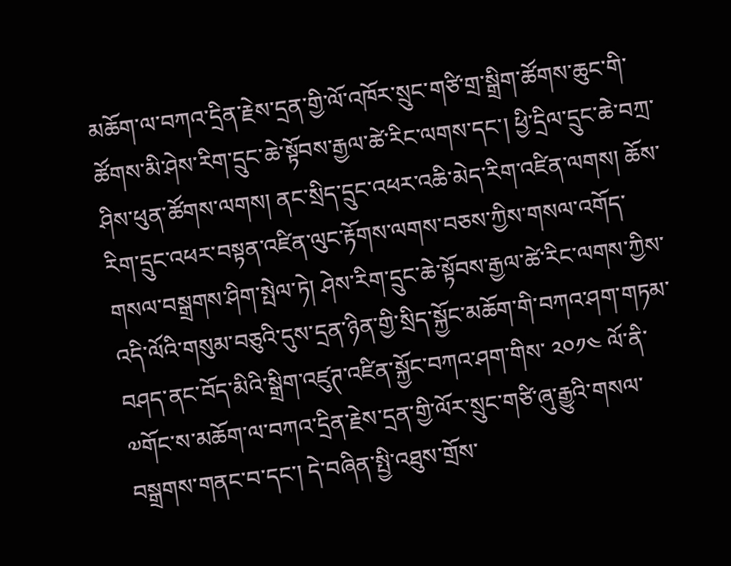མཆོག་ལ་བཀའ་དྲིན་རྗེས་དྲན་གྱི་ལོ་འཁོར་སྲུང་གཙི་གྲ་སྒྲིག་ཚོགས་ཆུང་གི་ཚོགས་མི་ཤེས་རིག་དྲུང་ཆེ་སྟོབས་རྒྱལ་ཚེ་རིང་ལགས་དང་། ཕྱི་དྲིལ་དྲུང་ཆེ་བཀྲ་ཤིས་ཕུན་ཚོགས་ལགས། ནང་སྲིད་དྲུང་འཕར་འཆི་མེད་རིག་འཛིན་ལགས། ཆོས་རིག་དྲུང་འཕར་བསྟན་འཛིན་ལུང་རྟོགས་ལགས་བཅས་ཀྱིས་གསལ་འགོད་གསལ་བསྒྲགས་ཤིག་སྤེལ་ཏེ། ཤེས་རིག་དྲུང་ཆེ་སྟོབས་རྒྱལ་ཚེ་རིང་ལགས་ཀྱིས་འདི་ལོའི་གསུམ་བཅུའི་དུས་དྲན་ཉིན་གྱི་སྲིད་སྐྱོང་མཆོག་གི་བཀའ་ཤག་གཏམ་བཤད་ནང་བོད་མིའི་སྒྲིག་འཛུཊ་འཛིན་སྐྱོང་བཀའ་ཤག་གིས་ ༢༠༡༤ ལོ་ནི་༧གོང་ས་མཆོག་ལ་བཀའ་དྲིན་རྗེས་དྲན་གྱི་ལོར་སྲུང་གཙི་ཞུ་རྒྱུའི་གསལ་བསྒྲགས་གནང་བ་དང་། དེ་བཞིན་སྤྱི་འཐུས་གྲོས་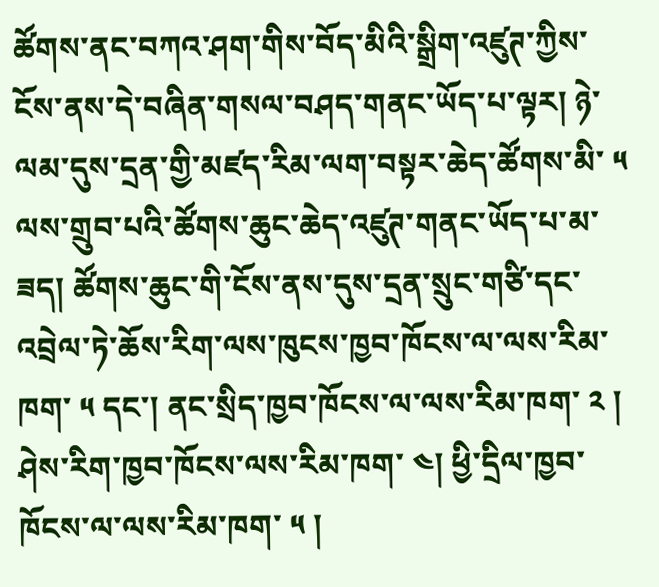ཚོགས་ནང་བཀའ་ཤག་གིས་བོད་མིའི་སྒྲིག་འཛུཊ་ཀྱིས་ངོས་ནས་དེ་བཞིན་གསལ་བཤད་གནང་ཡོད་པ་ལྟར། ཉེ་ལམ་དུས་དྲན་གྱི་མཛད་རིམ་ལག་བསྟར་ཆེད་ཚོགས་མི་ ༥ ལས་གྲུབ་པའི་ཚོགས་ཆུང་ཆེད་འཛུཊ་གནང་ཡོད་པ་མ་ཟད། ཚོགས་ཆུང་གི་ངོས་ནས་དུས་དྲན་སྲུང་གཙི་དང་འབྲེལ་ཏེ་ཆོས་རིག་ལས་ཁུངས་ཁྱབ་ཁོངས་ལ་ལས་རིམ་ཁག་ ༥ དང་། ནང་སྲིད་ཁྱབ་ཁོངས་ལ་ལས་རིམ་ཁག་ ༢ ། ཤེས་རིག་ཁྱབ་ཁོངས་ལས་རིམ་ཁག་ ༤། ཕྱི་དྲིལ་ཁྱབ་ཁོངས་ལ་ལས་རིམ་ཁག་ ༥ །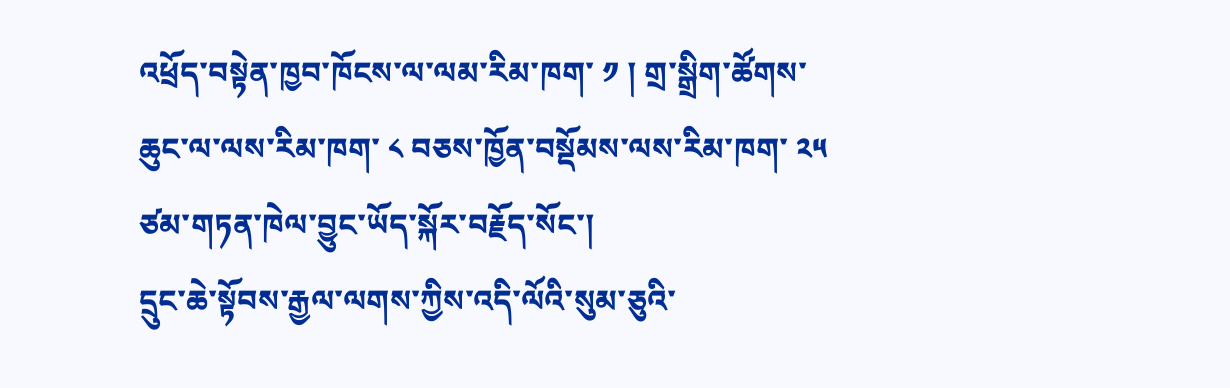འཕྲོད་བསྟེན་ཁྱབ་ཁོངས་ལ་ལམ་རིམ་ཁག་ ༡ ། གྲ་སྒྲིག་ཚོགས་ཆུང་ལ་ལས་རིམ་ཁག་ ༨ བཅས་ཁྱོན་བསྡོམས་ལས་རིམ་ཁག་ ༢༥ ཙམ་གཏན་ཁེལ་བྱུང་ཡོད་སྐོར་བརྗོད་སོང་།
དྲུང་ཆེ་སྟོབས་རྒྱལ་ལགས་ཀྱིས་འདི་ལོའི་སུམ་ཅུའི་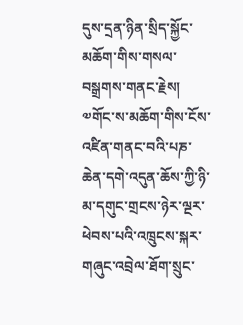དུས་དྲན་ཉིན་སྲིད་སྐྱོང་མཆོག་གིས་གསལ་བསྒྲགས་གནང་རྗེས། ༧གོང་ས་མཆོག་གིས་ངོས་འཛིན་གནང་བའི་པཎ་ཆེན་དགེ་འདུན་ཆོས་ཀྱི་ཉི་མ་དགུང་གྲངས་ཉེར་ལྔར་ཕེབས་པའི་འཁྲུངས་སྐར་གཞུང་འབྲེལ་ཐོག་སྲུང་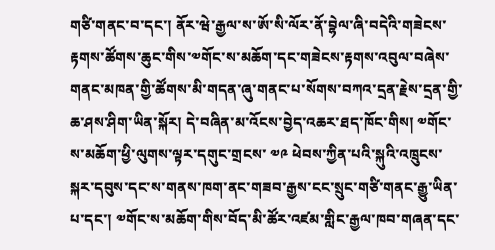གཙི་གནང་བ་དང་། ནོར་ཝེ་རྒྱལ་ས་ཨོ་སི་ལོར་ནོ་བྷེལ་ཞི་བདེའི་གཟེངས་རྟགས་ཚོགས་ཆུང་གིས་༧གོང་ས་མཆོག་དང་གཟེངས་རྟགས་འབུལ་བཞེས་གནང་མཁན་གྱི་ཚོགས་མི་གདན་ཞུ་གནང་པ་སོགས་བཀའ་དྲན་རྗེས་དྲན་གྱི་ཆ་ཤས་ཤིག་ཡིན་སྐོར། དེ་བཞིན་མ་འོངས་བྱེད་འཆར་ཐད་ཁོང་གིས། ༧གོང་ས་མཆོག་ཕྱི་ལུགས་ལྟར་དགུང་གྲངས་ ༧༩ ཕེབས་ཀྱིན་པའི་སྐུའི་འཁྲུངས་སྐར་དབུས་དང་ས་གནས་ཁག་ནང་གཟབ་རྒྱས་ངང་སྲུང་གཙི་གནང་རྒྱུ་ཡིན་པ་དང་། ༧གོང་ས་མཆོག་གིས་བོད་མི་ཚོར་འཛམ་གླིང་རྒྱལ་ཁབ་གཞན་དང་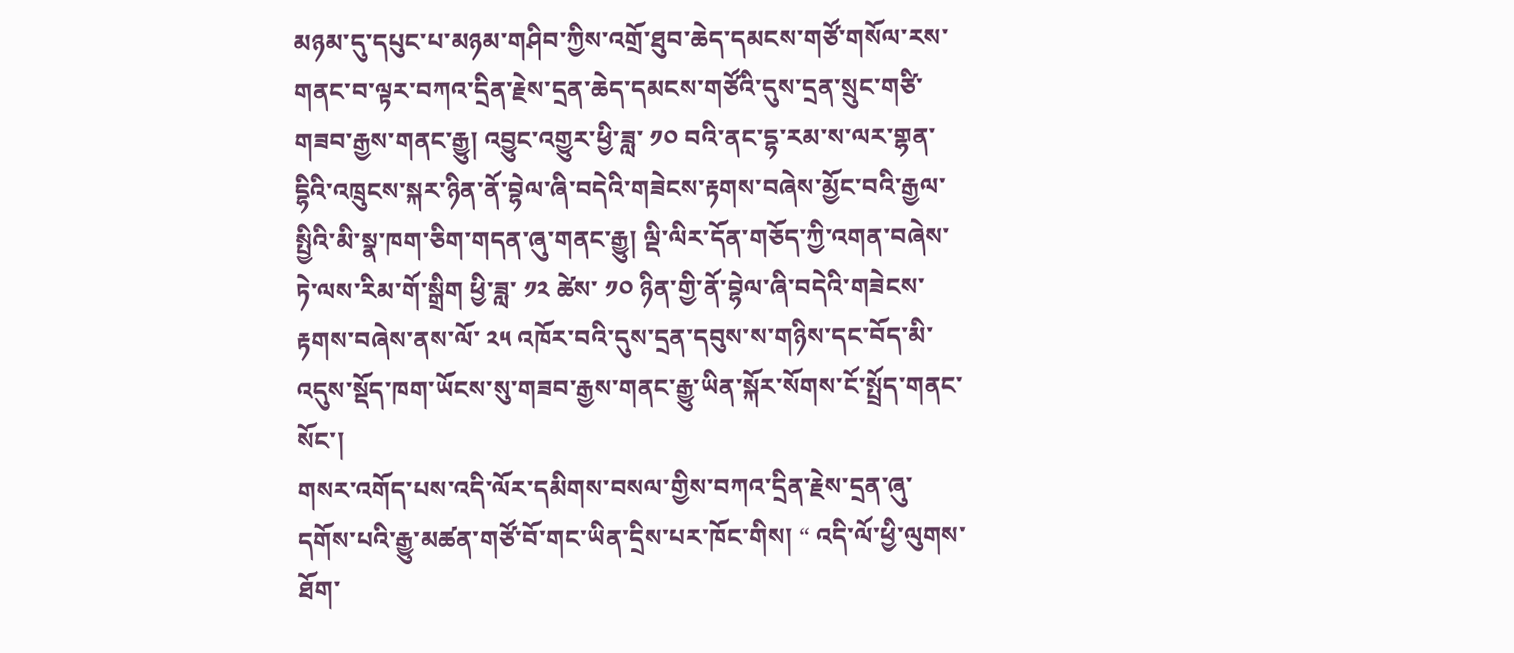མཉམ་དུ་དཔུང་པ་མཉམ་གཤིབ་ཀྱིས་འགྲོ་ཐུབ་ཆེད་དམངས་གཙོ་གསོལ་རས་གནང་བ་ལྟར་བཀའ་དྲིན་རྗེས་དྲན་ཆེད་དམངས་གཙོའི་དུས་དྲན་སྲུང་གཙི་གཟབ་རྒྱས་གནང་རྒྱུ། འབྱུང་འགྱུར་ཕྱི་ཟླ་ ༡༠ བའི་ནང་དྷ་རམ་ས་ལར་གྷན་དྷིའི་འཁྲུངས་སྐར་ཉིན་ནོ་བྷེལ་ཞི་བདེའི་གཟེངས་རྟགས་བཞེས་མྱོང་བའི་རྒྱལ་སྤྱིའི་མི་སྣ་ཁག་ཅིག་གདན་ཞུ་གནང་རྒྱུ། ལྡི་ལིར་དོན་གཅོད་ཀྱི་འགན་བཞེས་ཏེ་ལས་རིམ་གོ་སྒྲིག ཕྱི་ཟླ་ ༡༢ ཚེས་ ༡༠ ཉིན་གྱི་ནོ་བྷེལ་ཞི་བདེའི་གཟེངས་རྟགས་བཞེས་ནས་ལོ་ ༢༥ འཁོར་བའི་དུས་དྲན་དབུས་ས་གཉིས་དང་བོད་མི་འདུས་སྡོད་ཁག་ཡོངས་སུ་གཟབ་རྒྱས་གནང་རྒྱུ་ཡིན་སྐོར་སོགས་ངོ་སྤྲོད་གནང་སོང་།
གསར་འགོད་པས་འདི་ལོར་དམིགས་བསལ་གྱིས་བཀའ་དྲིན་རྗེས་དྲན་ཞུ་དགོས་པའི་རྒྱུ་མཚན་གཙོ་བོ་གང་ཡིན་དྲིས་པར་ཁོང་གིས། “ འདི་ལོ་ཕྱི་ལུགས་ཐོག་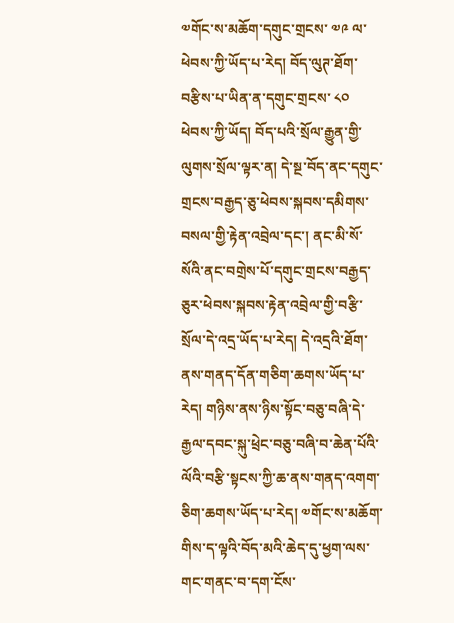༧གོང་ས་མཆོག་དགུང་གྲངས་ ༧༩ ལ་ཕེབས་ཀྱི་ཡོད་པ་རེད། བོད་ལུཊ་ཐོག་བརྩིས་པ་ཡིན་ན་དགུང་གྲངས་ ༨༠ ཕེབས་ཀྱི་ཡོད། བོད་པའི་སྲོལ་རྒྱུན་གྱི་ལུགས་སྲོལ་ལྟར་ན། དེ་སྔ་བོད་ནང་དགུང་གྲངས་བརྒྱད་ཅུ་ཕེབས་སྐབས་དམིགས་བསལ་གྱི་རྟེན་འབྲེལ་དང་། ནང་མི་སོ་སོའི་ནང་བགྲེས་པོ་དགུང་གྲངས་བརྒྱད་ཅུར་ཕེབས་སྐབས་རྟེན་འབྲེལ་གྱི་བརྩི་སྲོལ་དེ་འདྲ་ཡོད་པ་རེད། དེ་འདྲའི་ཐོག་ནས་གནད་དོན་གཅིག་ཆགས་ཡོད་པ་རེད། གཉིས་ནས་ཉིས་སྟོང་བཅུ་བཞི་དེ་རྒྱལ་དབང་སྐུ་ཕྲེང་བཅུ་བཞི་བ་ཆེན་པོའི་ལོའི་བརྩི་སྟངས་ཀྱི་ཆ་ནས་གནད་འགག་ཅིག་ཆགས་ཡོད་པ་རེད། ༧གོང་ས་མཆོག་གིས་ད་ལྟའི་བོད་མའི་ཆེད་དུ་ཕྱག་ལས་གང་གནང་བ་དག་ངོས་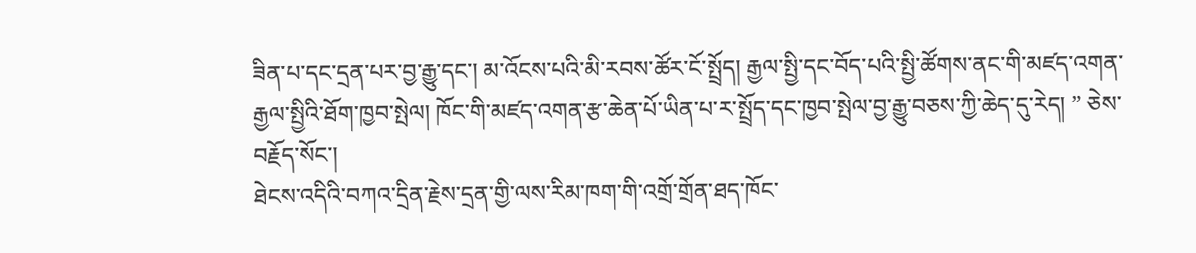ཟིན་པ་དང་དྲན་པར་བྱ་རྒྱུ་དང་། མ་འོངས་པའི་མི་རབས་ཚོར་ངོ་སྤྲོད། རྒྱལ་སྤྱི་དང་བོད་པའི་སྤྱི་ཚོགས་ནང་གི་མཛད་འགན་རྒྱལ་སྤྱིའི་ཐོག་ཁྱབ་སྤེལ། ཁོང་གི་མཛད་འགན་རྩ་ཆེན་པོ་ཡིན་པ་ར་སྤྲོད་དང་ཁྱབ་སྤེལ་བྱ་རྒྱུ་བཅས་ཀྱི་ཆེད་དུ་རེད། ” ཅེས་བརྗོད་སོང་།
ཐེངས་འདིའི་བཀའ་དྲིན་རྗེས་དྲན་གྱི་ལས་རིམ་ཁག་གི་འགྲོ་གྲོན་ཐད་ཁོང་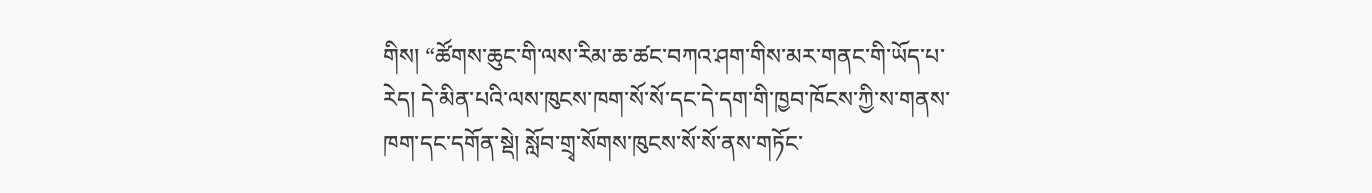གིས། “ཚོགས་ཆུང་གི་ལས་རིམ་ཆ་ཚང་བཀའ་ཤག་གིས་མར་གནང་གི་ཡོད་པ་རེད། དེ་མིན་པའི་ལས་ཁུངས་ཁག་སོ་སོ་དང་དེ་དག་གི་ཁྱབ་ཁོངས་ཀྱི་ས་གནས་ཁག་དང་དགོན་སྡེ། སློབ་གྲྭ་སོགས་ཁུངས་སོ་སོ་ནས་གཏོང་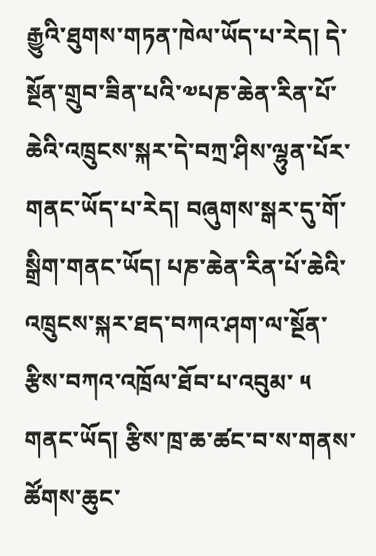རྒྱུའི་ཐུགས་གཏན་ཁེལ་ཡོད་པ་རེད། དེ་སྔོན་གྲུབ་ཟིན་པའི་༧པཎ་ཆེན་རིན་པོ་ཆེའི་འཁྲུངས་སྐར་དེ་བཀྲ་ཤིས་ལྷུན་པོར་གནང་ཡོད་པ་རེད། བཞུགས་སྒར་དུ་གོ་སྒྲིག་གནང་ཡོད། པཎ་ཆེན་རིན་པོ་ཆེའི་འཁྲུངས་སྐར་ཐད་བཀའ་ཤག་ལ་སྔོན་རྩིས་བཀའ་འཁྲོལ་ཐོབ་པ་འབུམ་ ༥ གནང་ཡོད། རྩིས་ཁྲ་ཆ་ཚང་བ་ས་གནས་ཚོགས་ཆུང་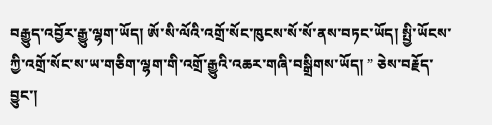བརྒྱུད་འབྱོར་རྒྱུ་ལྷག་ཡོད། ཨོ་སི་ལོའི་འགྲོ་སོང་ཁུངས་སོ་སོ་ནས་བཏང་ཡོད། སྤྱི་ཡོངས་ཀྱི་འགྲོ་སོང་ས་ཡ་གཅིག་ལྷག་གི་འགྲོ་རྒྱུའི་འཆར་གཞི་བསྒྲིགས་ཡོད། ” ཅེས་བརྗོད་བྱུང་།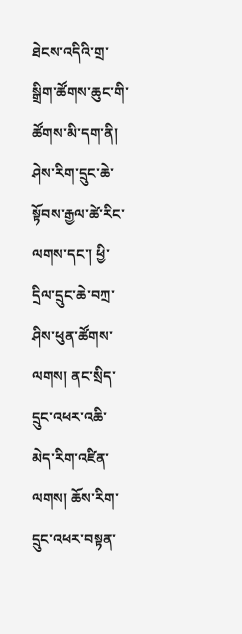ཐེངས་འདིའི་གྲ་སྒྲིག་ཚོགས་ཆུང་གི་ཚོགས་མི་དག་ནི། ཤེས་རིག་དྲུང་ཆེ་སྟོབས་རྒྱལ་ཚེ་རིང་ལགས་དང་། ཕྱི་དྲིལ་དྲུང་ཆེ་བཀྲ་ཤིས་ཕུན་ཚོགས་ལགས། ནང་སྲིད་དྲུང་འཕར་འཆི་མེད་རིག་འཛིན་ལགས། ཆོས་རིག་དྲུང་འཕར་བསྟན་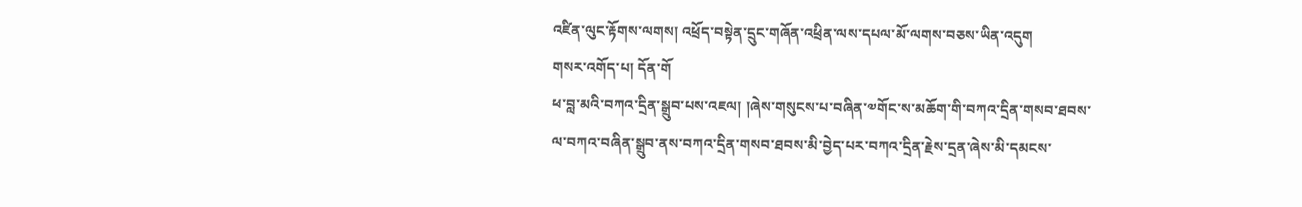འཛིན་ལུང་རྟོགས་ལགས། འཕྲོད་བསྟེན་དྲུང་གཞོན་འཕྲིན་ལས་དཔལ་མོ་ལགས་བཅས་ཡིན་འདུག
གསར་འགོད་པ། དོན་གོ
ཕ་བླ་མའི་བཀའ་དྲིན་སྒྲུབ་པས་འཇལ། །ཞེས་གསུངས་པ་བཞིན་༧གོང་ས་མཆོག་གི་བཀའ་དྲིན་གསབ་ཐབས་ལ་བཀའ་བཞིན་སྒྲུབ་ནས་བཀའ་དྲིན་གསབ་ཐབས་མི་བྱེད་པར་བཀའ་དྲིན་རྗེས་དྲན་ཞེས་མི་དམངས་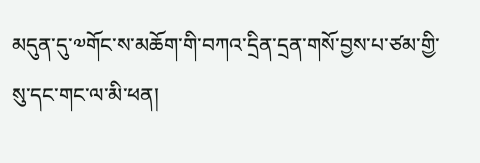མདུན་དུ་༧གོང་ས་མཆོག་གི་བཀའ་དྲིན་དྲན་གསོ་བྱས་པ་ཙམ་གྱི་སུ་དང་གང་ལ་མི་ཕན།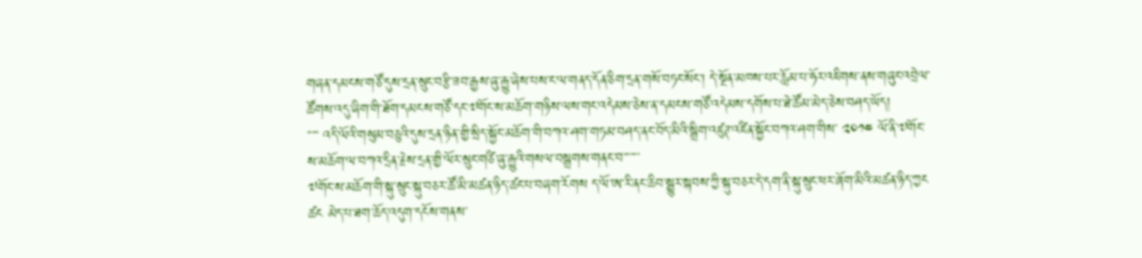གཞན་དམངས་གཙོ་དུས་དྲན་སྲུང་བརྩི་ཟབ་རྒྱས་ཞུ་རྒྱུ་ཞེས་པས་ང་ལ་གནད་དོན་ཅིག་དྲན་གསོ་བཏང་སོང་། དེ་སྔོན་མཁས་པར་རློམ་པ་ཧོར་འཇིགས་ནས་གཞུང་འབྲེལ་ཚོགས་འདུ་ཞིག་གི་ཐོག་དམངས་གཙོ་དང་༧གོང་ས་མཆོག་གཉིས་ལས་གང་འདེམས་ཅེས་ན་དམངས་གཙོ་འདེམས་དགོས་པ་ཐེ་ཚོམ་མེད་ཅེས་བཤད་ཡོད།
་་་་་ འདི་ལོའི་གསུམ་བཅུའི་དུས་དྲན་ཉིན་གྱི་སྲིད་སྐྱོང་མཆོག་གི་བཀའ་ཤག་གཏམ་བཤད་ནང་བོད་མིའི་སྒྲིག་འཛུཊ་འཛིན་སྐྱོང་བཀའ་ཤག་གིས་ ༢༠༡༤ ལོ་ནི་༧གོང་ས་མཆོག་ལ་བཀའ་དྲིན་རྗེས་དྲན་གྱི་ལོར་སྲུང་གཙི་ཞུ་རྒྱུའི་གསལ་བསྒྲགས་གནང་བ་་་་་་་
༧གོང་ས་མཆོག་གི་སྐུ་སྲུང་སྐུ་བཅར་ཚོ་མི་མཚན་ཉིད་ཚང་པ་བཞག་རོགས ད་ལོ་ཨ་རི་ནང་ཆིབ་སྒྱུར་སྐབས་ཀྱི་སྐུ་བཅར་དེ་དག་ནི་སྐུ་སྲུང་ཕར་ཞོག་མིའི་མཚན་ཉིད་ཀྱང ཚང མེད་པ་ཐག་ཆོད་འདུག་དངོས་གནས་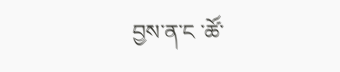བྱས་ན་ང ་ཚོ་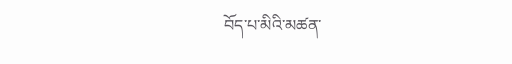བོད་པ་མིའི་མཚན་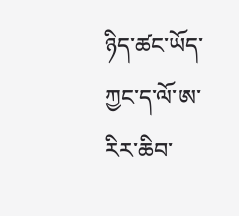ཉིད་ཚང་ཡོད་ཀྱང་ད་ལོ་ཨ་རིར་ཆིབ་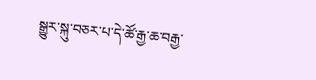སྒྱུར་སྐུ་བཅར་པ་དེ་ཚོ་རྒྱ་ཆ་བརྒྱ་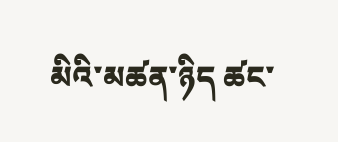མིའི་མཚན་ཉིད ཚང་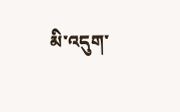མི་འདུག་